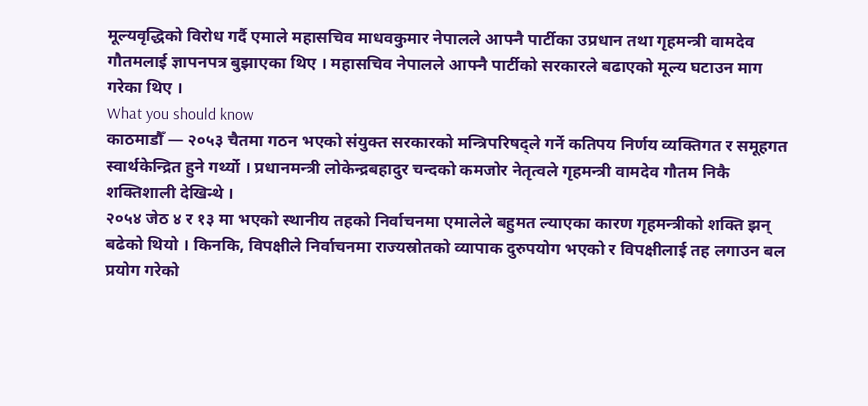मूल्यवृद्धिको विरोध गर्दै एमाले महासचिव माधवकुमार नेपालले आफ्नै पार्टीका उप्रधान तथा गृहमन्त्री वामदेव गौतमलाई ज्ञापनपत्र बुझाएका थिए । महासचिव नेपालले आफ्नै पार्टीको सरकारले बढाएको मूल्य घटाउन माग गरेका थिए ।
What you should know
काठमाडौँ — २०५३ चैतमा गठन भएको संयुक्त सरकारको मन्त्रिपरिषद्ले गर्ने कतिपय निर्णय व्यक्तिगत र समूहगत स्वार्थकेन्द्रित हुने गर्थ्यो । प्रधानमन्त्री लोकेन्द्रबहादुर चन्दको कमजोर नेतृत्वले गृहमन्त्री वामदेव गौतम निकै शक्तिशाली देखिन्थे ।
२०५४ जेठ ४ र १३ मा भएको स्थानीय तहको निर्वाचनमा एमालेले बहुमत ल्याएका कारण गृहमन्त्रीको शक्ति झन् बढेको थियो । किनकि, विपक्षीले निर्वाचनमा राज्यस्रोतको व्यापाक दुरुपयोग भएको र विपक्षीलाई तह लगाउन बल प्रयोग गरेको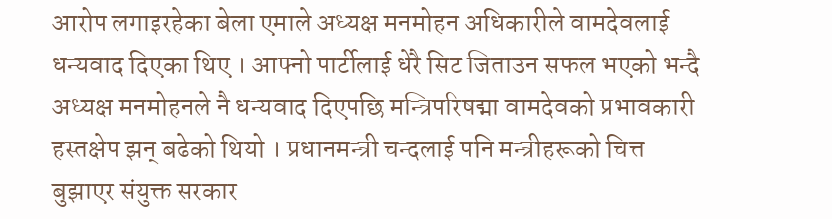आरोप लगाइरहेका बेला एमाले अध्यक्ष मनमोहन अधिकारीले वामदेवलाई धन्यवाद दिएका थिए । आफ्नो पार्टीलाई धेरै सिट जिताउन सफल भएको भन्दै अध्यक्ष मनमोहनले नै धन्यवाद दिएपछि मन्त्रिपरिषद्मा वामदेवको प्रभावकारी हस्तक्षेप झन् बढेको थियो । प्रधानमन्त्री चन्दलाई पनि मन्त्रीहरूको चित्त बुझाएर संयुक्त सरकार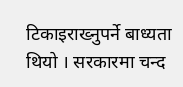टिकाइराख्नुपर्ने बाध्यता थियो । सरकारमा चन्द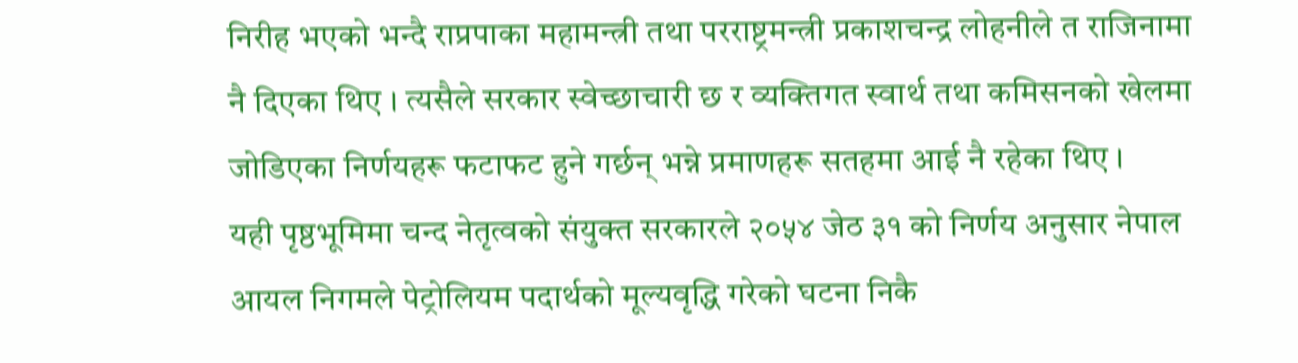निरीह भएको भन्दै राप्रपाका महामन्त्री तथा परराष्ट्रमन्त्री प्रकाशचन्द्र लोहनीले त राजिनामा नै दिएका थिए । त्यसैले सरकार स्वेच्छाचारी छ र व्यक्तिगत स्वार्थ तथा कमिसनको खेलमा जोडिएका निर्णयहरू फटाफट हुने गर्छन् भन्ने प्रमाणहरू सतहमा आई नै रहेका थिए ।
यही पृष्ठभूमिमा चन्द नेतृत्वको संयुक्त सरकारले २०५४ जेठ ३१ को निर्णय अनुसार नेपाल आयल निगमले पेट्रोलियम पदार्थको मूल्यवृद्धि गरेको घटना निकै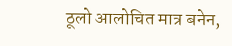ठूलो आलोचित मात्र बनेन,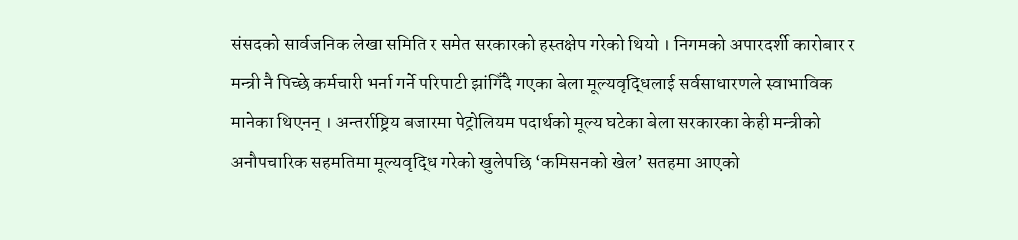संसदको सार्वजनिक लेखा समिति र समेत सरकारको हस्तक्षेप गरेको थियो । निगमको अपारदर्शी कारोबार र मन्त्री नै पिच्छे कर्मचारी भर्ना गर्ने परिपाटी झांगिँदै गएका बेला मूल्यवृद्धिलाई सर्वसाधारणले स्वाभाविक मानेका थिएनन् । अन्तर्राष्ट्रिय बजारमा पेट्रोलियम पदार्थको मूल्य घटेका बेला सरकारका केही मन्त्रीको अनौपचारिक सहमतिमा मूल्यवृद्धि गरेको खुलेपछि ‘कमिसनको खेल’ सतहमा आएको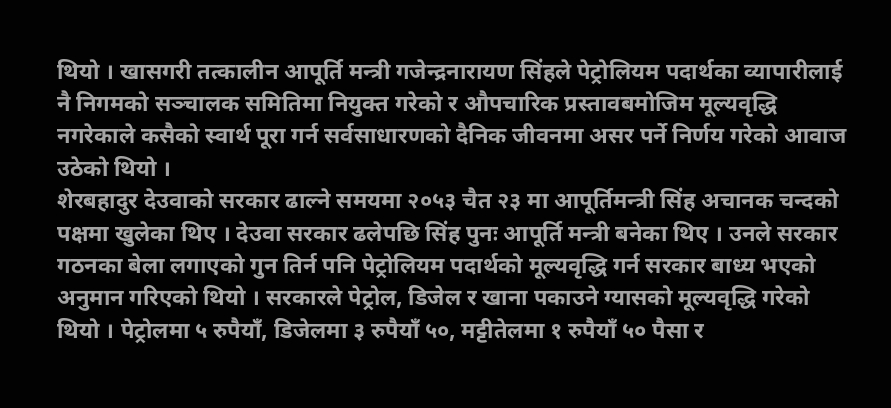थियो । खासगरी तत्कालीन आपूर्ति मन्त्री गजेन्द्रनारायण सिंहले पेट्रोलियम पदार्थका व्यापारीलाई नै निगमको सञ्चालक समितिमा नियुक्त गरेको र औपचारिक प्रस्तावबमोजिम मूल्यवृद्धि नगरेकाले कसैको स्वार्थ पूरा गर्न सर्वसाधारणको दैनिक जीवनमा असर पर्ने निर्णय गरेको आवाज उठेको थियो ।
शेरबहादुर देउवाको सरकार ढाल्ने समयमा २०५३ चैत २३ मा आपूर्तिमन्त्री सिंह अचानक चन्दको पक्षमा खुलेका थिए । देउवा सरकार ढलेपछि सिंह पुनः आपूर्ति मन्त्री बनेका थिए । उनले सरकार गठनका बेला लगाएको गुन तिर्न पनि पेट्रोलियम पदार्थको मूल्यवृद्धि गर्न सरकार बाध्य भएको अनुमान गरिएको थियो । सरकारले पेट्रोल, डिजेल र खाना पकाउने ग्यासको मूल्यवृद्धि गरेको थियो । पेट्रोलमा ५ रुपैयाँ, डिजेलमा ३ रुपैयाँ ५०, मट्टीतेलमा १ रुपैयाँ ५० पैसा र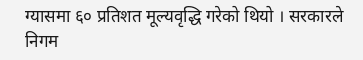ग्यासमा ६० प्रतिशत मूल्यवृद्धि गरेको थियो । सरकारले निगम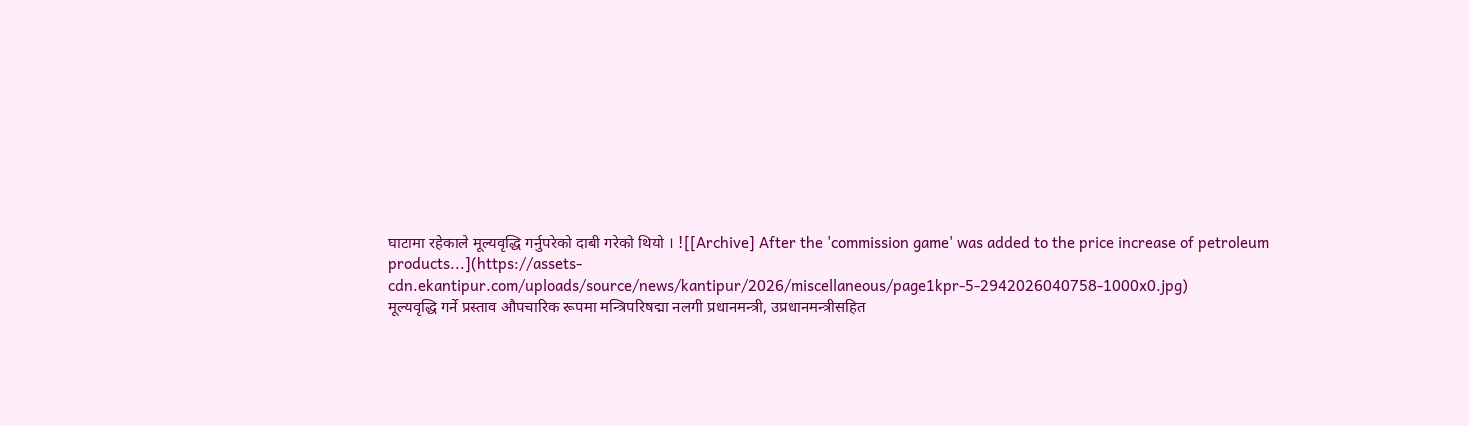घाटामा रहेकाले मूल्यवृद्धि गर्नुपरेको दाबी गरेको थियो । ![[Archive] After the 'commission game' was added to the price increase of petroleum products...](https://assets-cdn.ekantipur.com/uploads/source/news/kantipur/2026/miscellaneous/page1kpr-5-2942026040758-1000x0.jpg)
मूल्यवृद्धि गर्ने प्रस्ताव औपचारिक रूपमा मन्त्रिपरिषद्मा नलगी प्रधानमन्त्री, उप्रधानमन्त्रीसहित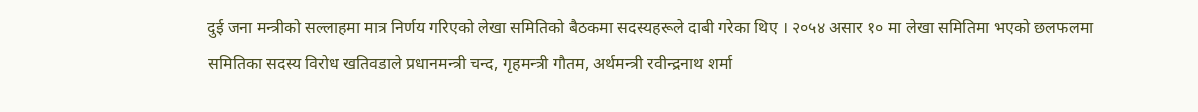दुई जना मन्त्रीको सल्लाहमा मात्र निर्णय गरिएको लेखा समितिको बैठकमा सदस्यहरूले दाबी गरेका थिए । २०५४ असार १० मा लेखा समितिमा भएको छलफलमा समितिका सदस्य विरोध खतिवडाले प्रधानमन्त्री चन्द, गृहमन्त्री गौतम, अर्थमन्त्री रवीन्द्रनाथ शर्मा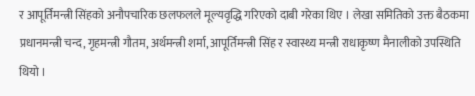र आपूर्तिमन्त्री सिंहको अनौपचारिक छलफलले मूल्यवृद्धि गरिएको दाबी गरेका थिए । लेखा समितिको उक्त बैठकमा प्रधानमन्त्री चन्द, गृहमन्त्री गौतम, अर्थमन्त्री शर्मा, आपूर्तिमन्त्री सिंह र स्वास्थ्य मन्त्री राधाकृष्ण मैनालीको उपस्थिति थियो ।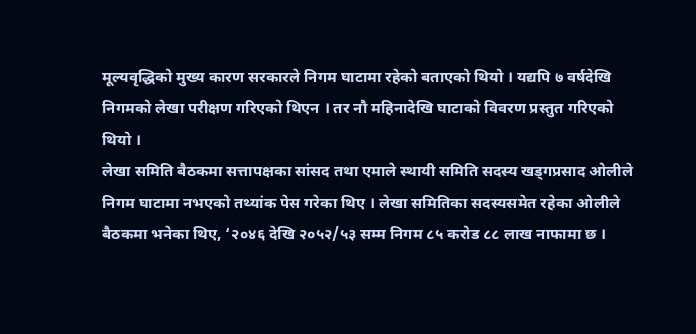मूल्यवृद्धिको मुख्य कारण सरकारले निगम घाटामा रहेको बताएको थियो । यद्यपि ७ वर्षदेखि निगमको लेखा परीक्षण गरिएको थिएन । तर नौ महिनादेखि घाटाको विवरण प्रस्तुत गरिएको थियो ।
लेखा समिति बैठकमा सत्तापक्षका सांसद तथा एमाले स्थायी समिति सदस्य खड्गप्रसाद ओलीले निगम घाटामा नभएको तथ्यांक पेस गरेका थिए । लेखा समितिका सदस्यसमेत रहेका ओलीले बैठकमा भनेका थिए, ‘२०४६ देखि २०५२/५३ सम्म निगम ८५ करोड ८८ लाख नाफामा छ ।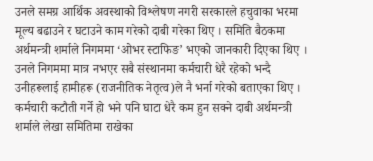उनले समग्र आर्थिक अवस्थाको विश्लेषण नगरी सरकारले हचुवाका भरमा मूल्य बढाउने र घटाउने काम गरेको दाबी गरेका थिए । समिति बैठकमा अर्थमन्त्री शर्माले निगममा ‘ओभर स्टाफिङ’ भएको जानकारी दिएका थिए । उनले निगममा मात्र नभएर सबै संस्थानमा कर्मचारी धेरै रहेको भन्दै उनीहरूलाई हामीहरू (राजनीतिक नेतृत्व)ले नै भर्ना गरेको बताएका थिए । कर्मचारी कटौती गर्ने हो भने पनि घाटा धेरै कम हुन सक्ने दाबी अर्थमन्त्री शर्माले लेखा समितिमा राखेका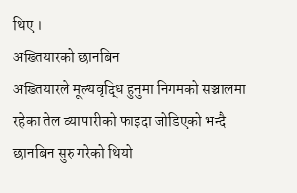थिए ।
अख्तियारको छानबिन
अख्तियारले मूल्यवृद्धि हुनुमा निगमको सञ्चालमा रहेका तेल व्यापारीको फाइदा जोडिएको भन्दै छानबिन सुरु गरेको थियो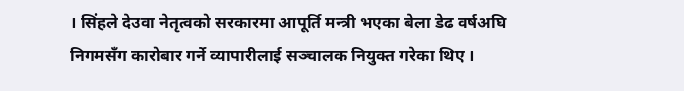। सिंहले देउवा नेतृत्वको सरकारमा आपूर्ति मन्त्री भएका बेला डेढ वर्षअघि निगमसँग कारोबार गर्ने व्यापारीलाई सञ्चालक नियुक्त गरेका थिए ।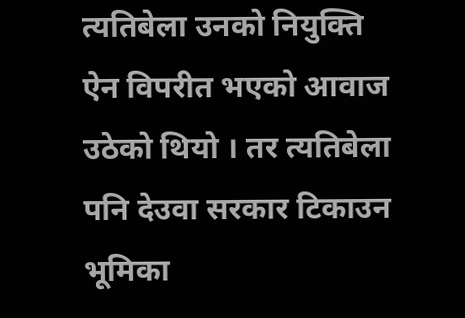त्यतिबेला उनको नियुक्ति ऐन विपरीत भएको आवाज उठेको थियो । तर त्यतिबेला पनि देउवा सरकार टिकाउन भूमिका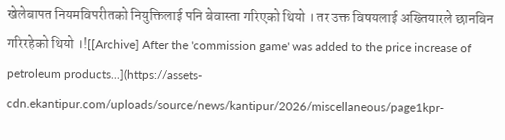खेलेबापत नियमविपरीतको नियुक्तिलाई पनि बेवास्ता गरिएको थियो । तर उक्त विषयलाई अख्तियारले छानबिन गरिरहेको थियो ।![[Archive] After the 'commission game' was added to the price increase of petroleum products...](https://assets-cdn.ekantipur.com/uploads/source/news/kantipur/2026/miscellaneous/page1kpr-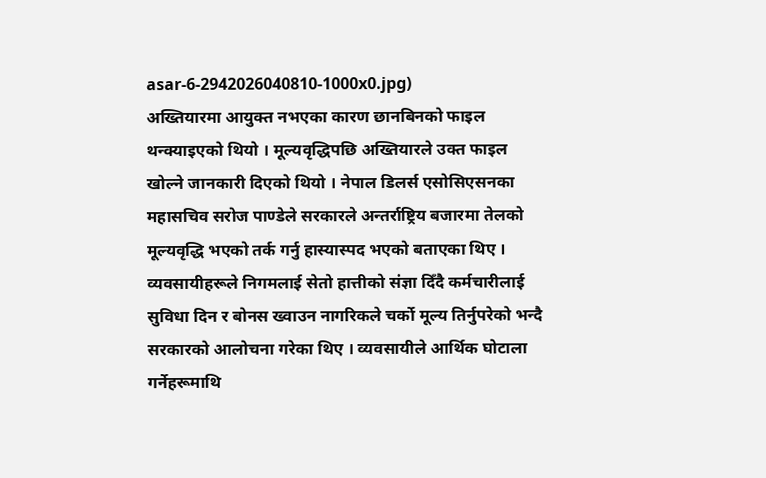asar-6-2942026040810-1000x0.jpg)
अख्तियारमा आयुक्त नभएका कारण छानबिनको फाइल थन्क्याइएको थियो । मूल्यवृद्धिपछि अख्तियारले उक्त फाइल खोल्ने जानकारी दिएको थियो । नेपाल डिलर्स एसोसिएसनका महासचिव सरोज पाण्डेले सरकारले अन्तर्राष्ट्रिय बजारमा तेलको मूल्यवृद्धि भएको तर्क गर्नु हास्यास्पद भएको बताएका थिए । व्यवसायीहरूले निगमलाई सेतो हात्तीको संज्ञा दिँदै कर्मचारीलाई सुविधा दिन र बोनस ख्वाउन नागरिकले चर्को मूल्य तिर्नुपरेको भन्दै सरकारको आलोचना गरेका थिए । व्यवसायीले आर्थिक घोटाला गर्नेहरूमाथि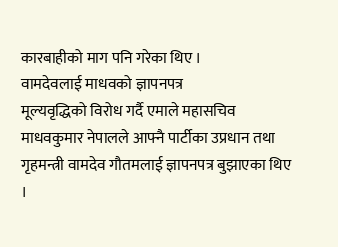कारबाहीको माग पनि गरेका थिए ।
वामदेवलाई माधवको ज्ञापनपत्र
मूल्यवृद्धिको विरोध गर्दै एमाले महासचिव माधवकुमार नेपालले आफ्नै पार्टीका उप्रधान तथा गृहमन्त्री वामदेव गौतमलाई ज्ञापनपत्र बुझाएका थिए ।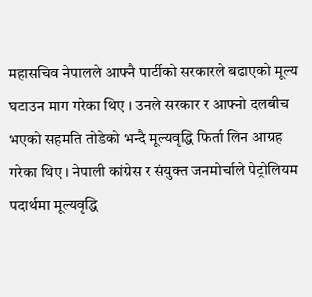महासचिव नेपालले आफ्नै पार्टीको सरकारले बढाएको मूल्य घटाउन माग गरेका थिए । उनले सरकार र आफ्नो दलबीच भएको सहमति तोडेको भन्दै मूल्यवृद्धि फिर्ता लिन आग्रह गरेका थिए । नेपाली कांग्रेस र संयुक्त जनमोर्चाले पेट्रोलियम पदार्थमा मूल्यवृद्धि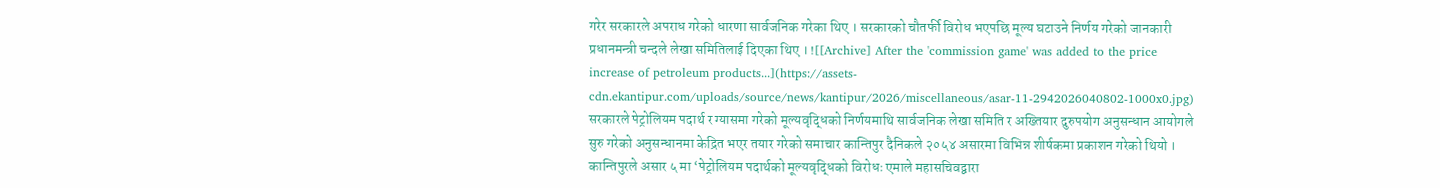गरेर सरकारले अपराध गरेको धारणा सार्वजनिक गरेका थिए । सरकारको चौतर्फी विरोध भएपछि मूल्य घटाउने निर्णय गरेको जानकारी प्रधानमन्त्री चन्दले लेखा समितिलाई दिएका थिए । ![[Archive] After the 'commission game' was added to the price increase of petroleum products...](https://assets-cdn.ekantipur.com/uploads/source/news/kantipur/2026/miscellaneous/asar-11-2942026040802-1000x0.jpg)
सरकारले पेट्रोलियम पदार्थ र ग्यासमा गरेको मूल्यवृद्धिको निर्णयमाथि सार्वजनिक लेखा समिति र अख्तियार दुरुपयोग अनुसन्धान आयोगले सुरु गरेको अनुसन्धानमा केद्रित भएर तयार गरेको समाचार कान्तिपुर दैनिकले २०५४ असारमा विभिन्न शीर्षकमा प्रकाशन गरेको थियो । कान्तिपुरले असार ५ मा ‘पेट्रोलियम पदार्थको मूल्यवृद्धिको विरोधः एमाले महासचिवद्वारा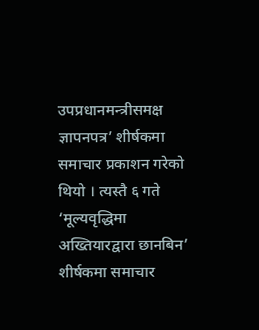उपप्रधानमन्त्रीसमक्ष ज्ञापनपत्र’ शीर्षकमा समाचार प्रकाशन गरेको थियो । त्यस्तै ६ गते ‘मूल्यवृद्धिमा अख्तियारद्वारा छानबिन’ शीर्षकमा समाचार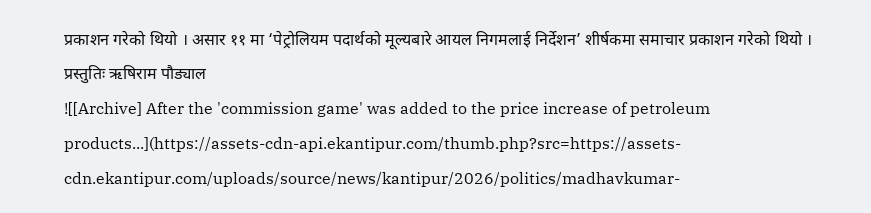प्रकाशन गरेको थियो । असार ११ मा ‘पेट्रोलियम पदार्थको मूल्यबारे आयल निगमलाई निर्देशन’ शीर्षकमा समाचार प्रकाशन गरेको थियो ।
प्रस्तुतिः ऋषिराम पौड्याल
![[Archive] After the 'commission game' was added to the price increase of petroleum products...](https://assets-cdn-api.ekantipur.com/thumb.php?src=https://assets-cdn.ekantipur.com/uploads/source/news/kantipur/2026/politics/madhavkumar-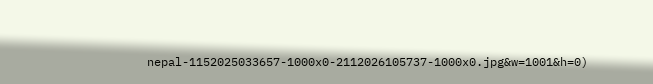nepal-1152025033657-1000x0-2112026105737-1000x0.jpg&w=1001&h=0)